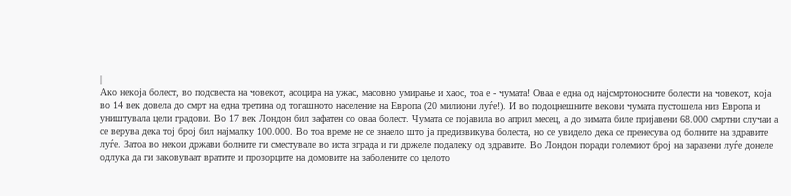|
Ако некоја болест, во подсвеста на човекот, асоцира на ужас, масовно умирање и хаос, тоа е - чумата! Оваа е една од најсмртоносните болести на човекот, која во 14 век довела до смрт на една третина од тогашното население на Европа (20 милиони луѓе!). И во подоцнешните векови чумата пустошела низ Европа и уништувала цели градови. Во 17 век Лондон бил зафатен со оваа болест. Чумата се појавила во април месец, а до зимата биле пријавени 68.000 смртни случаи а се верува дека тој број бил најмалку 100.000. Во тоа време не се знаело што ја предизвикува болеста, но се увидело дека се пренесува од болните на здравите луѓе. Затоа во некои држави болните ги сместувале во иста зграда и ги држеле подалеку од здравите. Во Лондон поради големиот број на заразени луѓе донеле одлука да ги заковуваат вратите и прозорците на домовите на заболените со целото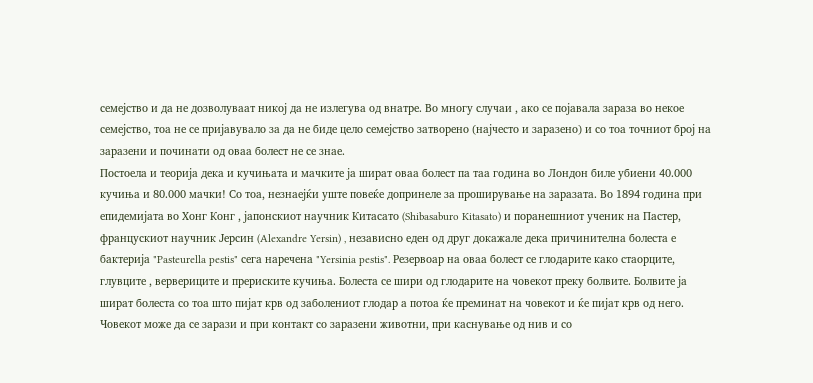семејство и да не дозволуваат никој да не излегува од внатре. Во многу случаи , ако се појавала зараза во некое семејство, тоа не се пријавувало за да не биде цело семејство затворено (најчесто и заразено) и со тоа точниот број на заразени и починати од оваа болест не се знае.
Постоела и теорија дека и кучињата и мачките ја шират оваа болест па таа година во Лондон биле убиени 40.000 кучиња и 80.000 мачки! Со тоа, незнаејќи уште повеќе допринеле за проширување на заразата. Во 1894 година при епидемијата во Хонг Конг , јапонскиот научник Китасато (Shibasaburo Kitasato) и поранешниот ученик на Пастер, францускиот научник Јерсин (Alexandre Yersin) , независно еден од друг докажале дека причинителна болеста е бактерија "Pasteurella pestis" сега наречена "Yersinia pestis". Резервоар на оваа болест се глодарите како стаорците, глувците , вервериците и прериските кучиња. Болеста се шири од глодарите на човекот преку болвите. Болвите ја шират болеста со тоа што пијат крв од заболениот глодар а потоа ќе преминат на човекот и ќе пијат крв од него. Човекот може да се зарази и при контакт со заразени животни, при каснување од нив и со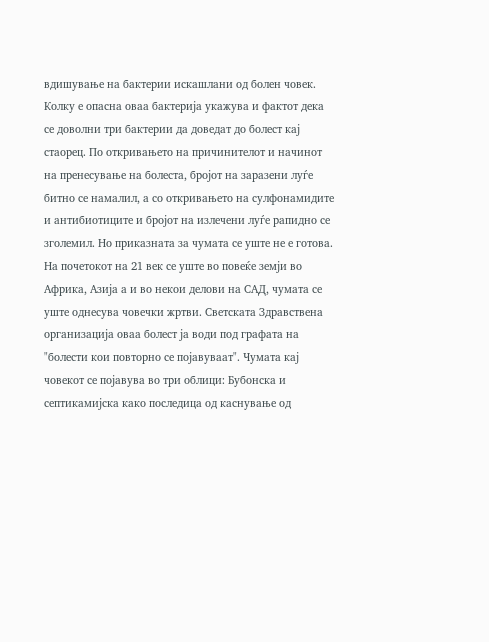вдишување на бактерии искашлани од болен човек. Колку е опасна оваа бактерија укажува и фактот дека се доволни три бактерии да доведат до болест кај стаорец. По откривањето на причинителот и начинот на пренесување на болеста, бројот на заразени луѓе битно се намалил, а со откривањето на сулфонамидите и антибиотиците и бројот на излечени луѓе рапидно се зголемил. Но приказната за чумата се уште не е готова. На почетокот на 21 век се уште во повеќе земји во Африка, Азија а и во некои делови на САД, чумата се уште однесува човечки жртви. Светската Здравствена организација оваа болест ја води под графата на "болести кои повторно се појавуваат". Чумата кај човекот се појавува во три облици: Бубонска и септикамијска како последица од каснување од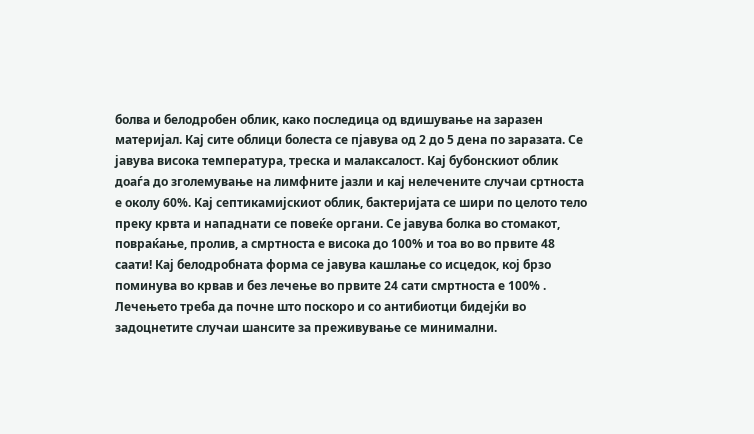болва и белодробен облик, како последица од вдишување на заразен материјал. Кај сите облици болеста се пјавува од 2 до 5 дена по заразата. Се јавува висока температура, треска и малаксалост. Кај бубонскиот облик доаѓа до зголемување на лимфните јазли и кај нелечените случаи сртноста е околу 60%. Кај септикамијскиот облик, бактеријата се шири по целото тело преку крвта и нападнати се повеќе органи. Се јавува болка во стомакот, повраќање, пролив, а смртноста е висока до 100% и тоа во во првите 48 саати! Кај белодробната форма се јавува кашлање со исцедок, кој брзо поминува во крвав и без лечење во првите 24 сати смртноста е 100% . Лечењето треба да почне што поскоро и со антибиотци бидејќи во задоцнетите случаи шансите за преживување се минимални.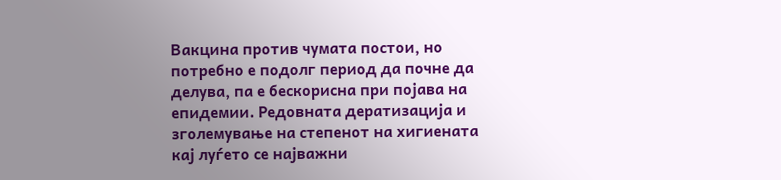Вакцина против чумата постои, но потребно е подолг период да почне да делува, па е бескорисна при појава на епидемии. Редовната дератизација и зголемување на степенот на хигиената кај луѓето се најважни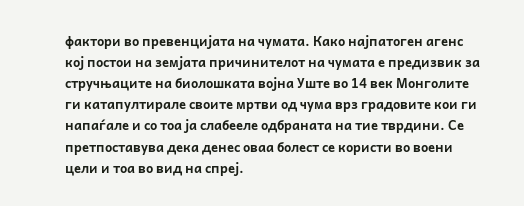фактори во превенцијата на чумата. Како најпатоген агенс кој постои на земјата причинителот на чумата е предизвик за стручњаците на биолошката војна Уште во 14 век Монголите ги катапултирале своите мртви од чума врз градовите кои ги напаѓале и со тоа ја слабееле одбраната на тие тврдини. Се претпоставува дека денес оваа болест се користи во воени цели и тоа во вид на спреј.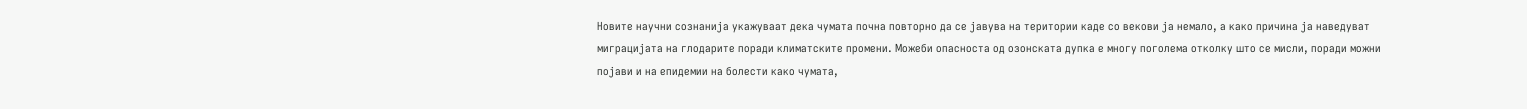Новите научни сознанија укажуваат дека чумата почна повторно да се јавува на територии каде со векови ја немало, а како причина ја наведуват миграцијата на глодарите поради климатските промени. Можеби опасноста од озонската дупка е многу поголема отколку што се мисли, поради можни појави и на епидемии на болести како чумата,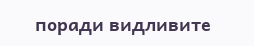поради видливите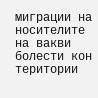миграции на носителите на вакви болести кон територии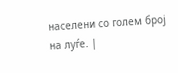населени со голем број на луѓе. |